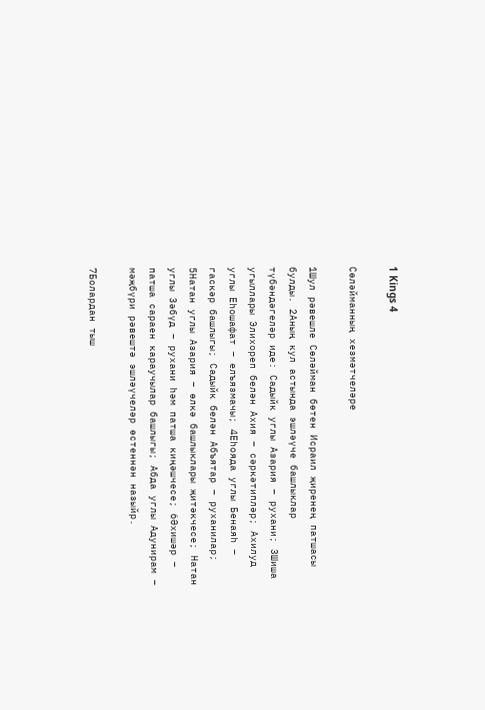1 Kings 4

Сөләйманның хезмәтчеләре

1Шул рәвешле Сөләйман бөтен Исраил җиренең патшасы булды. 2Аның кул астында эшләүче башлыклар түбәндәгеләр иде: Садыйк углы Азария – рухани; 3Шиша угыллары Элихореп белән Ахия – сәркәтипләр; Ахилуд углы Еһошафат – елъязмачы; 4Еһояда углы Бенаяһ – гаскәр башлыгы; Садыйк белән Абъятар – руханилар; 5Натан углы Азария – өлкә башлыклары җитәкчесе; Натан углы Зәбүд – рухани һәм патша киңәшчесе; 6Әхишәр – патша сараен караучылар башлыгы; Абда углы Адунирам – мәҗбүри рәвештә эшләүчеләр өстеннән назыйр.

7Болардан тыш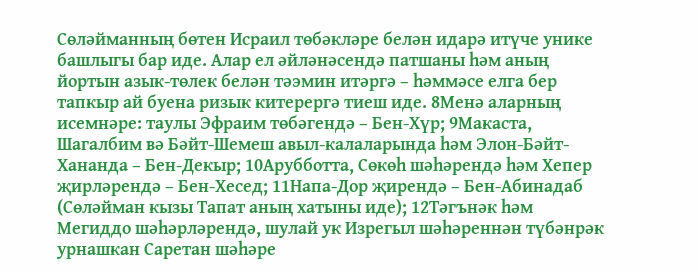Сөләйманның бөтен Исраил төбәкләре белән идарә итүче унике башлыгы бар иде. Алар ел әйләнәсендә патшаны һәм аның йортын азык-төлек белән тәэмин итәргә – һәммәсе елга бер тапкыр ай буена ризык китерергә тиеш иде. 8Менә аларның исемнәре: таулы Эфраим төбәгендә – Бен-Хүр; 9Макаста, Шагалбим вә Бәйт-Шемеш авыл-калаларында һәм Элон-Бәйт-Хананда – Бен-Декыр; 10Арубботта, Сөкөһ шәһәрендә һәм Хепер җирләрендә – Бен-Хесед; 11Напа-Дор җирендә – Бен-Абинадаб (Сөләйман кызы Тапат аның хатыны иде); 12Тәгънәк һәм Мегиддо шәһәрләрендә, шулай ук Изрегыл шәһәреннән түбәнрәк урнашкан Саретан шәһәре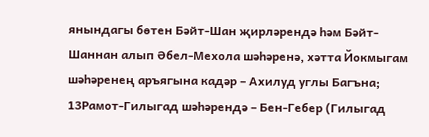янындагы бөтен Бәйт-Шан җирләрендә һәм Бәйт-Шаннан алып Әбел-Мехола шәһәренә, хәтта Йокмыгам шәһәренең аръягына кадәр – Ахилуд углы Багъна; 13Рамот-Гилыгад шәһәрендә – Бен-Гебер (Гилыгад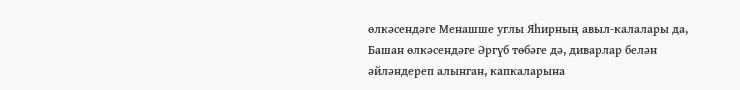өлкәсендәге Менашше углы Яһирның авыл-калалары да, Башан өлкәсендәге Әргүб төбәге дә, диварлар белән әйләндереп алынган, капкаларына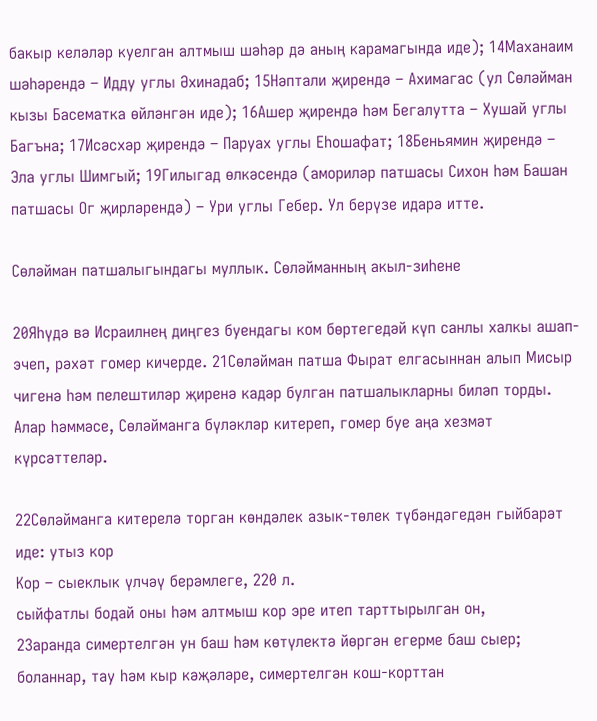бакыр келәләр куелган алтмыш шәһәр дә аның карамагында иде); 14Маханаим шәһәрендә – Идду углы Әхинадаб; 15Нәптали җирендә – Ахимагас (ул Сөләйман кызы Басематка өйләнгән иде); 16Ашер җирендә һәм Бегалутта – Хушай углы Багъна; 17Исәсхәр җирендә – Паруах углы Еһошафат; 18Беньямин җирендә – Эла углы Шимгый; 19Гилыгад өлкәсендә (амориләр патшасы Сихон һәм Башан патшасы Ог җирләрендә) – Ури углы Гебер. Ул берүзе идарә итте.

Сөләйман патшалыгындагы муллык. Сөләйманның акыл-зиһене

20Яһүдә вә Исраилнең диңгез буендагы ком бөртегедәй күп санлы халкы ашап-эчеп, рәхәт гомер кичерде. 21Сөләйман патша Фырат елгасыннан алып Мисыр чигенә һәм пелештиләр җиренә кадәр булган патшалыкларны биләп торды. Алар һәммәсе, Сөләйманга бүләкләр китереп, гомер буе аңа хезмәт күрсәттеләр.

22Сөләйманга китерелә торган көндәлек азык-төлек түбәндәгедән гыйбарәт иде: утыз кор
Кор – сыеклык үлчәү берәмлеге, 220 л.
сыйфатлы бодай оны һәм алтмыш кор эре итеп тарттырылган он,
23аранда симертелгән ун баш һәм көтүлектә йөргән егерме баш сыер; боланнар, тау һәм кыр кәҗәләре, симертелгән кош-корттан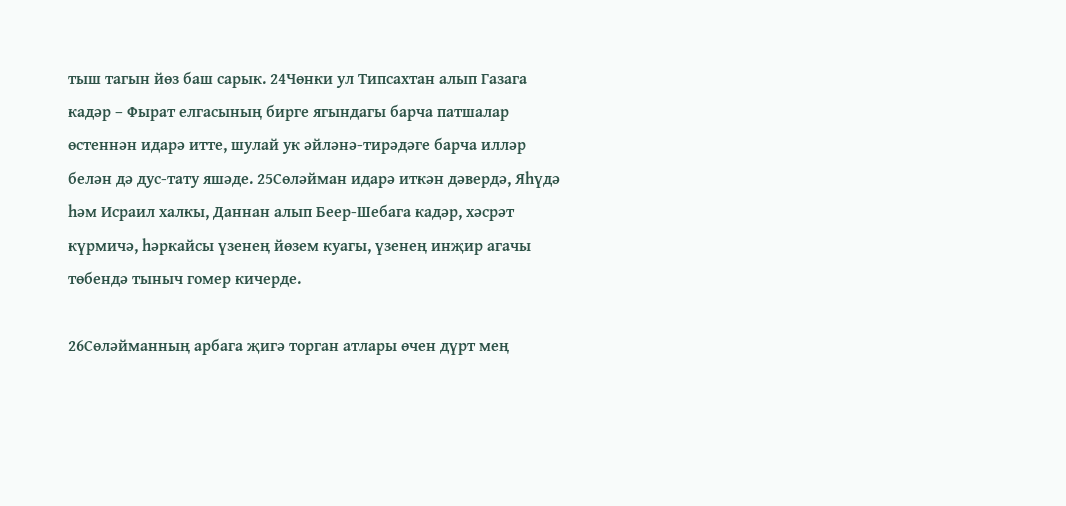тыш тагын йөз баш сарык. 24Чөнки ул Типсахтан алып Газага кадәр – Фырат елгасының бирге ягындагы барча патшалар өстеннән идарә итте, шулай ук әйләнә-тирәдәге барча илләр белән дә дус-тату яшәде. 25Сөләйман идарә иткән дәвердә, Яһүдә һәм Исраил халкы, Даннан алып Беер-Шебага кадәр, хәсрәт күрмичә, һәркайсы үзенең йөзем куагы, үзенең инҗир агачы төбендә тыныч гомер кичерде.

26Сөләйманның арбага җигә торган атлары өчен дүрт мең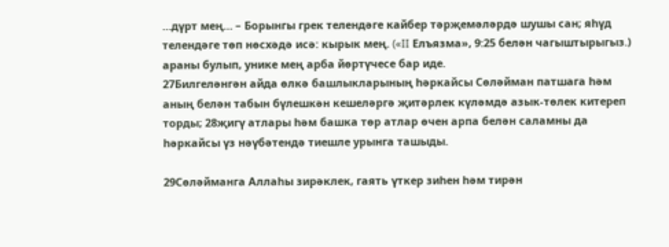…дүрт мең… – Борынгы грек телендәге кайбер тәрҗемәләрдә шушы сан; яһүд телендәге төп нөсхәдә исә: кырык мең. («II Елъязма», 9:25 белән чагыштырыгыз.)
араны булып, унике мең арба йөртүчесе бар иде.
27Билгеләнгән айда өлкә башлыкларының һәркайсы Сөләйман патшага һәм аның белән табын бүлешкән кешеләргә җитәрлек күләмдә азык-төлек китереп торды; 28җигү атлары һәм башка төр атлар өчен арпа белән саламны да һәркайсы үз нәүбәтендә тиешле урынга ташыды.

29Сөләйманга Аллаһы зирәклек, гаять үткер зиһен һәм тирән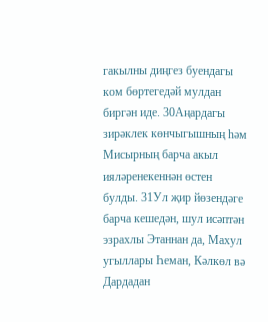гакылны диңгез буендагы ком бөртегедәй мулдан биргән иде. 30Аңардагы зирәклек көнчыгышның һәм Мисырның барча акыл ияләренекеннән өстен булды. 31Ул җир йөзендәге барча кешедән, шул исәптән эзрахлы Этаннан да, Махул угыллары Һеман, Кәлкөл вә Дардадан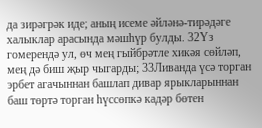да зирәгрәк иде; аның исеме әйләнә-тирәдәге халыклар арасында мәшһүр булды. 32Үз гомерендә ул, өч мең гыйбрәтле хикәя сөйләп, мең дә биш җыр чыгарды; 33Ливанда үсә торган эрбет агачыннан башлап дивар ярыкларыннан баш төртә торган һүссөпкә кадәр бөтен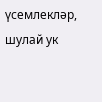үсемлекләр, шулай ук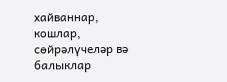хайваннар, кошлар, сөйрәлүчеләр вә балыклар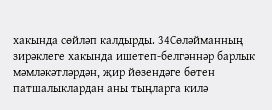хакында сөйләп калдырды. 34Сөләйманның зирәклеге хакында ишетеп-белгәннәр барлык мәмләкәтләрдән, җир йөзендәге бөтен патшалыклардан аны тыңларга килә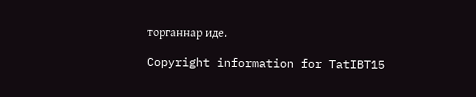торганнар иде.

Copyright information for TatIBT15